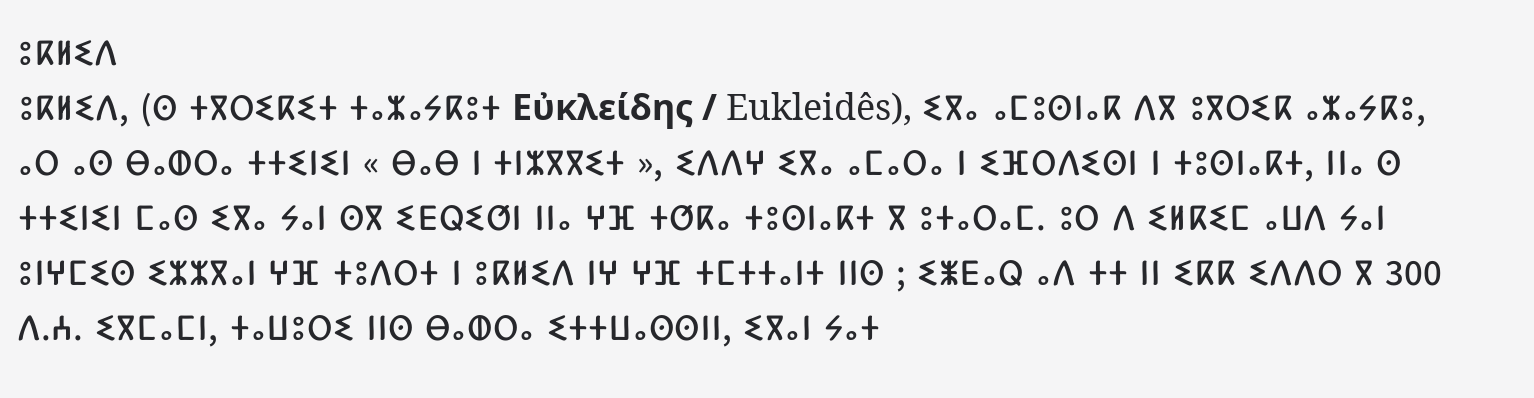ⵓⴽⵍⵉⴷ
ⵓⴽⵍⵉⴷ, (ⵙ ⵜⴳⵔⵉⴽⵉⵜ ⵜⴰⵣⴰⵢⴽⵓⵜ Εὐκλείδης / Eukleidês), ⵉⴳⴰ ⴰⵎⵓⵙⵏⴰⴽ ⴷⴳ ⵓⴳⵔⵉⴽ ⴰⵣⴰⵢⴽⵓ, ⴰⵔ ⴰⵙ ⴱⴰⵀⵔⴰ ⵜⵜⵉⵏⵉⵏ « ⴱⴰⴱ ⵏ ⵜⵏⵣⴳⴳⵉⵜ », ⵉⴷⴷⵖ ⵉⴳⴰ ⴰⵎⴰⵔⴰ ⵏ ⵉⴼⵔⴷⵉⵙⵏ ⵏ ⵜⵓⵙⵏⴰⴽⵜ, ⵏⵏⴰ ⵙ ⵜⵜⵉⵏⵉⵏ ⵎⴰⵙ ⵉⴳⴰ ⵢⴰⵏ ⵙⴳ ⵉⴹⵕⵉⵚⵏ ⵏⵏⴰ ⵖⴼ ⵜⵚⴽⴰ ⵜⵓⵙⵏⴰⴽⵜ ⴳ ⵓⵜⴰⵔⴰⵎ. ⵓⵔ ⴷ ⵉⵍⴽⵉⵎ ⴰⵡⴷ ⵢⴰⵏ ⵓⵏⵖⵎⵉⵙ ⵉⵣⵣⴳⴰⵏ ⵖⴼ ⵜⵓⴷⵔⵜ ⵏ ⵓⴽⵍⵉⴷ ⵏⵖ ⵖⴼ ⵜⵎⵜⵜⴰⵏⵜ ⵏⵏⵙ ; ⵉⵥⴹⴰⵕ ⴰⴷ ⵜⵜ ⵏⵏ ⵉⴽⴽ ⵉⴷⴷⵔ ⴳ 300 ⴷ.ⵄ. ⵉⴳⵎⴰⵎⵏ, ⵜⴰⵡⵓⵔⵉ ⵏⵏⵙ ⴱⴰⵀⵔⴰ ⵉⵜⵜⵡⴰⵙⵙⵏⵏ, ⵉⴳⴰⵏ ⵢⴰⵜ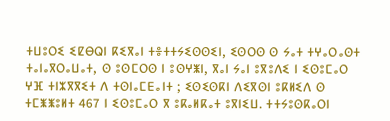ⵜⵡⵓⵔⵉ ⵉⵇⴱⵕⵏ ⴽⵉⴳⴰⵏ ⵜⴻⵜⵜⵢⵉⵙⵙⵉⵏ, ⵉⵙⵔⵙ ⵙ ⵢⴰⵜ ⵜⵖⴰⵔⴰⵙⵜ ⵜⴰⵏⴰⴳⵔⴰⵡⴰⵜ, ⵙ ⵓⵙⵎⵔⵙ ⵏ ⵓⵙⵖⵥⵏ, ⴳⴰⵏ ⵢⴰⵏ ⵓⴳⵓⴷⵉ ⵏ ⵉⵙⵓⵎⴰⵔ ⵖⴼ ⵜⵏⵣⴳⴳⵉⵜ ⴷ ⵜⵙⵏⴰⵎⴹⴰⵏⵜ ; ⵉⵙⵉⵙⴽⵏ ⴷⵉⴳⵙⵏ ⵓⴽⵍⵉⴷ ⵙ ⵜⵎⵥⵥⵓⵍⵜ 467 ⵏ ⵉⵙⵓⵎⴰⵔ ⴳ ⵓⴽⴰⵍⴽⴰⵜ ⵓⴳⵏⵉⵡ. ⵜⵜⵢⵓⵙⴽⴰⵔⵏ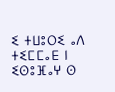ⵉ ⵜⵡⵓⵔⵉ ⴰⴷ ⵜⵉⵎⵎⴰⴹ ⵏ ⵉⵙⵓⴼⴰⵖ ⵙ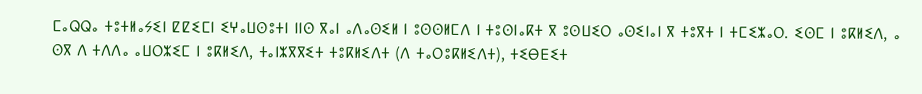ⵎⴰⵕⵕⴰ ⵜⵓⵜⵍⴰⵢⵉⵏ ⵇⵇⵉⵎⵏ ⵉⵖⴰⵡⵙⵓⵜⵏ ⵏⵏⵙ ⴳⴰⵏ ⴰⴷⴰⵙⵉⵍ ⵏ ⵓⵙⵙⵍⵎⴷ ⵏ ⵜⵓⵙⵏⴰⴽⵜ ⴳ ⵓⵙⵡⵉⵔ ⴰⵙⵉⵏⴰⵏ ⴳ ⵜⵓⴳⵜ ⵏ ⵜⵎⵉⵣⴰⵔ. ⵉⵙⵎ ⵏ ⵓⴽⵍⵉⴷ, ⴰ ⵙⴳ ⴷ ⵜⴷⴷⴰ ⴰⵡⵔⵣⵉⵎ ⵏ ⵓⴽⵍⵉⴷ, ⵜⴰⵏⵣⴳⴳⵉⵜ ⵜⵓⴽⵍⵉⴷⵜ (ⴷ ⵜⴰⵔⵓⴽⵍⵉⴷⵜ), ⵜⵉⴱⴹⵉⵜ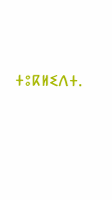ⵜⵓⴽⵍⵉⴷⵜ.